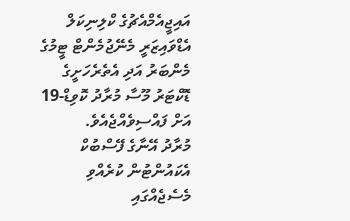އައިޖީއެމްއެޗުގެ ކްލިނިކަލް އެޑްވައިޒަރީ މެނޭޖުމެންޓް ޓީމުގެ މެންބަރު އަދި އެތެރެހަށީގެ ޑޮކްޓަރު މޫސާ މުރާދު ކޮވިޑް-19 އަށް ފައްސިވެއްޖެއެވެ.
މުރާދު އޭނާގެ ފޭސްބުކް އެކައުންޓުން ކުރެއްވި މެސެޖެއްގައި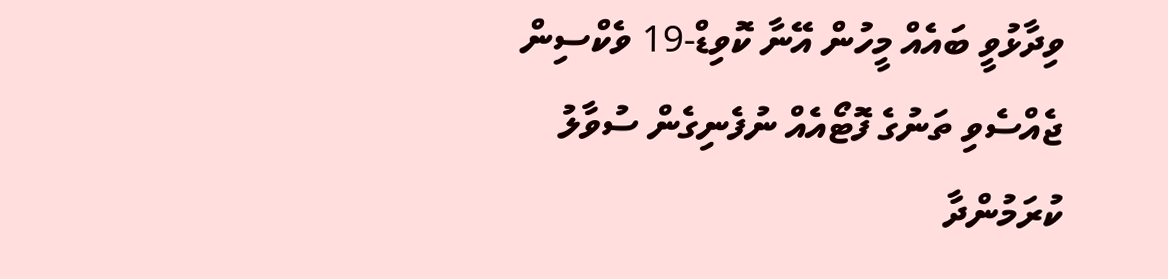ވިދާޅުވީ ބައެއް މީހުން އޭނާ ކޮވިޑް-19 ވެކްސިން ޖެއްސެވި ތަނުގެ ފޮޓޯއެއް ނުފެނިގެން ސުވާލު ކުރަމުންދާ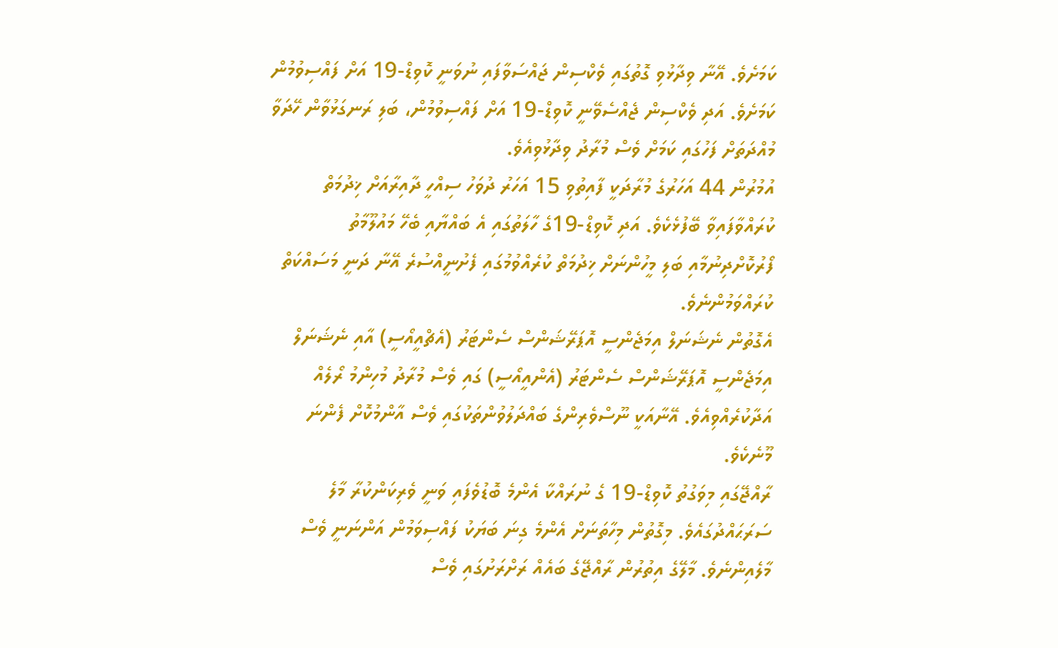ކަމަށެވެ. އޭނާ ވިދާޅުވި ގޮތުގައި ވެކްސިން ޖައްސަވާފައި ނުވަނީ ކޮވިޑް-19 އަށް ފައްސިވުމުން ކަމަށެވެ. އަދި ވެކްސިން ޖެއްސެވޭނީ ކޮވިޑް-19 އަށް ފައްސިވުމުން، ބަލި ރަނގަޅުވާން ހޭދަވާ މުއްދަތަށް ފަހުގައި ކަމަށް ވެސް މުރާދު ވިދާޅުވިއެވެ.
އުމުރުން 44 އަހަރުގެ މުރާދަކީ ފާއިތުވި 15 އަހަރު ދުވަހު ސިއްހީ ދާއިރާއަށް ޚިދުމަތް ކުރައްވާފައިވާ ބޭފުޅެކެވެ. އަދި ކޮވިޑް-19ގެ ހާލަތުގައި އެ ބައްޔާއި ބެހޭ މައުލޫމާތު ފޯރުކޮށްދިނުމާއި ބަލި މީހުންނަށް ޚިދުމަތް ކުރެއްވުމުގައި ފެށުނީއްސުރެ އޭނާ ދަނީ މަސައްކަތް ކުރައްވަމުންނެވެ.
އެގޮތުން ނެޝަނަލް އިމަޖެންސީ އޮޕަރޭޝަންސް ސެންޓަރު (އެޗްއީއޯސީ) އާއި ނެޝަނަލް އިމަޖެންސީ އޮޕަރޭޝަންސް ސެންޓަރު (އެންއީއޯސީ) ގައި ވެސް މުރާދު މުހިންމު ރޯލެއް އަދާކުރެއްވިއެވެ. އޭނާއަކީ ނޫސްވެރިންގެ ބައްދަލުވުންތަކުގައި ވެސް އާންމުކޮށް ފެންނަ މޫނެކެވެ.
ރާއްޖޭގައި މިވަގުތު ކޮވިޑް-19 ގެ ނުރައްކާ އެންމެ ބޮޑުވެފައި ވަނީ ވެރިކަންކުރާ މާލެ ސަރަޙައްދުގައެވެ. މިގޮތުން މިހާތަނަށް އެންމެ ގިނަ ބަޔަކު ފައްސިވަމުން އަންނަނީ ވެސް މާލެއިންނެވެ. މާލޭގެ އިތުރުން ރާއްޖޭގެ ބައެއް ރަށްރަށުގައި ވެސް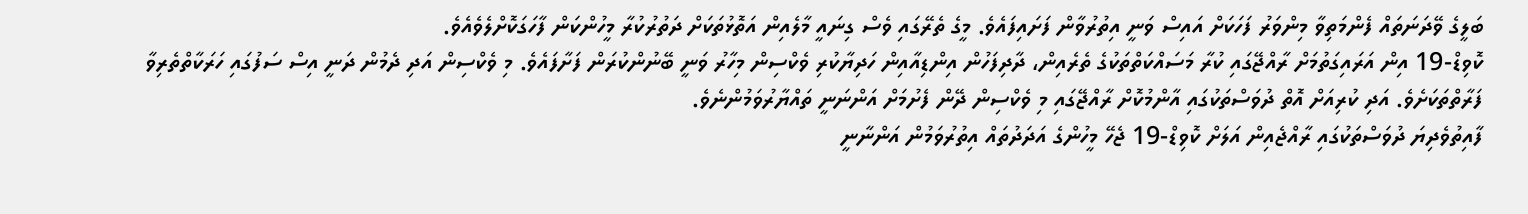ބަލީގެ ވޭދަނަތައް ފެންމަތިވާ މިންވަރު ފަހަކަށް އައިސް ވަނީ އިތުރުވާން ފަށައިފައެވެ. މީގެ ތެރޭގައި ވެސް ގިނައީ މާލެއިން އަތޮޅުތަކަށް ދަތުރުކުރާ މީހުންކަން ފާހަގަކޮށްލެވެއެވެ.
ކޮވިޑް-19 އިން އަރައިގަތުމަށް ރާއްޖޭގައި ކުރާ މަސައްކަތްތަކުގެ ތެރެއިން، ދާދިފަހުން އިންޑިއާއިން ހަދިޔާކުރި ވެކްސިން މިހާރު ވަނީ ބޭނުންކުރަން ފަށާފައެވެ. މި ވެކްސިން އަދި ދެމުން ދަނީ އިސް ސަފުގައި ހަރަކާތްތެރިވާ ފަރާތްތަކަށެވެ. އަދި ކުރިއަށް އޮތް ދުވަސްތަކުގައި އާންމުކޮށް ރާއްޖޭގައި މި ވެކްސިން ދޭން ފެށުމަށް އަންނަނީ ތައްޔާރުވަމުންނެވެ.
ފާއިތުވެދިޔަ ދުވަސްތަކުގައި ރާއްޖެއިން އަލަށް ކޮވިޑް-19 ޖެހޭ މީހުންގެ އަދަދުތައް އިތުރުވަމުން އަންނާނީ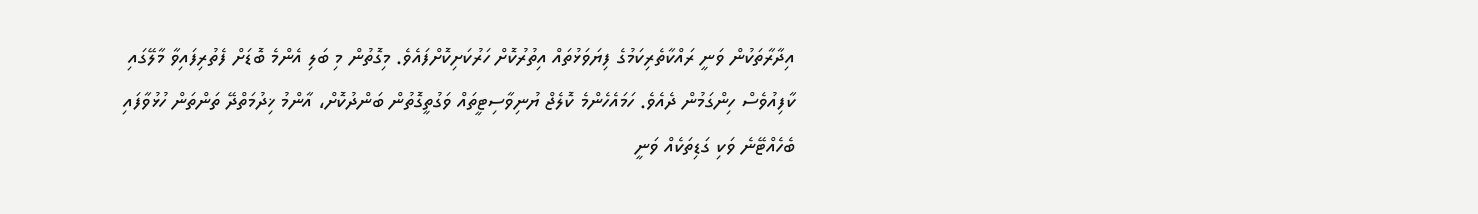އިދާރާތަކުން ވަނީ ރައްކާތެރިކަމުގެ ފިޔަވަޅުތައް އިތުރުކޮށް ހަރުކަށިކޮށްފައެވެ. މިގޮތުން މި ބަލި އެންމެ ބޮޑަށް ފެތުރިފައިވާ މާލޭގައި ކާފިއުވެސް ހިންގަމުން ދެއެވެ. ހަމައެހެންމެ ކޮލެޖް ޔުނިވާސިޓީތައް ވަގުތީގޮތުން ބަންދުކޮށް، އާންމު ޚިދުމަތްދޭ ތަންތަން ހުޅުވާފައި ބެހެއްޓޭނެ ވަކި ގަޑިތަކެއް ވަނީ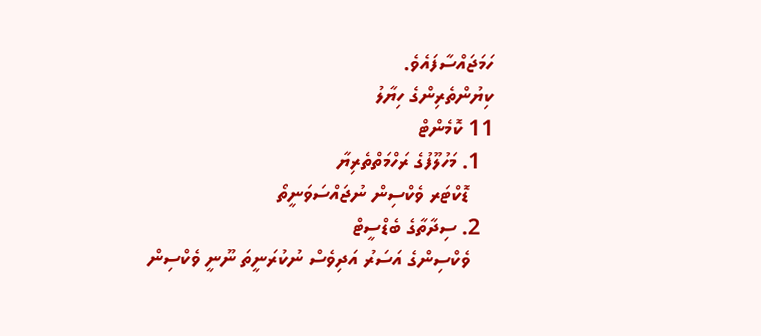ހަމަޖައްސާފައެވެ.
ކިޔުންތެރިންގެ ހިޔާލު
11 ކޮމެންޓް
  1. މަހުލޫފުގެ ރަހްމަތްތެރިޔާ
    ޑޮކްޓަރ ވެކްސިން ނުޖައްސަވަނީތޯ
  2. ސިދާތާގެ ބެޑްސީޓް
    ވެކްސިންގެ އަސަރު އަދިވެސް ނުކުރަނީތަ ނޫނީ ވެކްސިން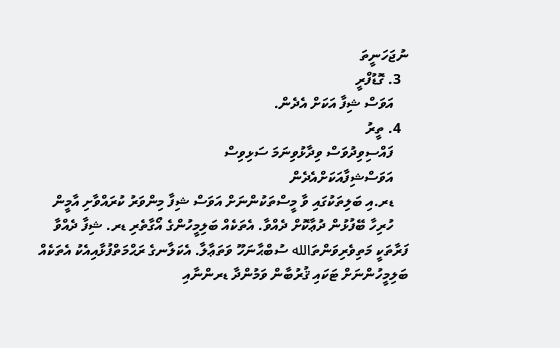ނުޖަހަނީތަ
  3. ގޮޑުފްރީ
    އަވަސް ޝިފާ އަކަށް އެދެން.
  4. ތީރު
    ފައްސިވިދުވަސް ވިދާޅުވިނަމަ ސަޅިވިސް
    އަވަސްޝިފާއަކަށްއެދެން
    ޑރ.އި ބަލިތަކުގައި ވާ މީސްތަކުންނަށް އަވަސް ޝިފާ މިންވަރު ކުރައްވާށި އާމީން
    ހުރިހާ ބޭފުޅުން ދުޢާކޮށް ދެއްވާ. އެތަކެއް ބަލިމީހުންގެ އޯގާތެރި ޑރ. ޝިފާ ދެއްވާ ފަރާތަކީ މަތިވެރިވަންތަالله ސުބްޙާނަހޫ ވަތަޢާލާ. އެކަލާނގެ ރަޙްމަތްފުޅާއިއެކު އެތަކެއް ބަލިމީހުންނަށް ޓަކައި ޤުރުބާން ވަމުންދާ ޑރންނާއި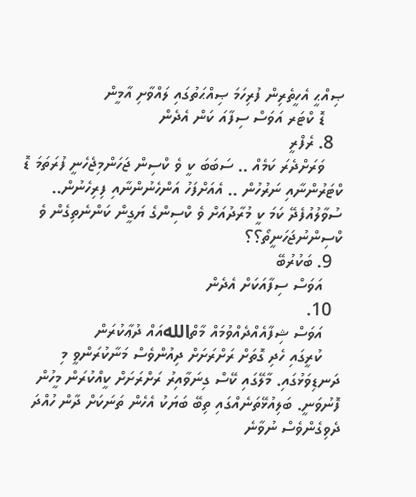ޞިއްޙީ އެހީތެރިން ފުރިހަމަ ޞިއްޙަތުގައި ލައްވާށި އާމީން
    ޑޮ ކްޓަރ އަވަސް ސިފާއަ ކަން އެދެން
  8. ރެފްރީ
    ވަރަށްދެރަ ކަމެއް .. ސަބަބަ ކީ ވެ ކްސިން ޖަހަންމިޖެހެނީ ފުރަތަމަ ޑޮ ކްޓަރުންނާއި ނަރުހުން .. އެއަށްފަހު އަންހެނުންނާއި ފިރިހެނުން.. ސުވާލުއުފެދޭ ކަމަ ކީ މުރާދުއަށް ވެ ކްސިންގެ ޔަގީން ކަންނެތިގެން ވެ ކްސިންނުޖަހަނީތޯ؟؟
  9. ބަކުރުބޭ
    އަވަސް ސިފާއަކަށް އެދެން
  10.
    އަވަސް ޝިފާއެއްދެއްވުމައް މާތްاللهއައް ދުޢާކުރަން
    ކުރީގައި ހެދި ގޮތަށް ރަށްރަށަށް ދިއުންވެސް މަނާކުރަންވީ މި ދަނޑިވަޅުގައި. މާލޭގައި ކޭސް ގިނަވާއިރު ރަށްރަށަށް ކީއްކުރަން މީހުން ފޮނުވަނީ. ބަލިއުޅޭތަނެއްގައި ތިބޭ ބަޔަކު އެހެން ތަނަކަށް ދާން ހުއްދަ ދެވިގެންވެސް ނުވާނެ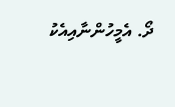ދޯ. އެމީހުންނާއިއެކު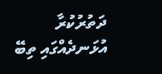ދަތުރުކުރާ އުޅަނދެއްގައި ތިބޭ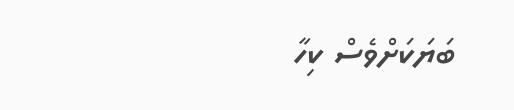ބަޔަކަށްވެސް ކިހާ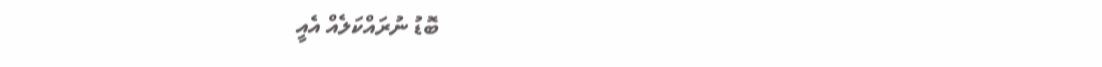ބޮޑު ނުރައްކަލެއް އެއީ